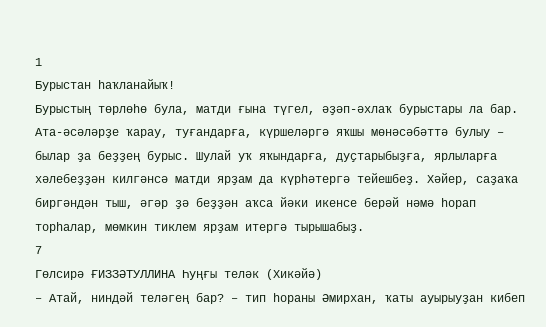1
Бурыстан һаҡланайыҡ!
Бурыстың төрлөһө була, матди ғына түгел, әҙәп-әхлаҡ бурыстары ла бар. Ата-әсәләрҙе ҡарау, туғандарға, күршеләргә яҡшы мөнәсәбәттә булыу – былар ҙа беҙҙең бурыс. Шулай уҡ яҡындарға, дуҫтарыбыҙға, ярлыларға хәлебеҙҙән килгәнсә матди ярҙам да күрһәтергә тейешбеҙ. Хәйер, саҙаҡа биргәндән тыш, әгәр ҙә беҙҙән аҡса йәки икенсе берәй нәмә һорап торһалар, мөмкин тиклем ярҙам итергә тырышабыҙ.
7
Гөлсирә ҒИЗЗӘТУЛЛИНА Һуңғы теләк (Хикәйә)
– Атай, ниндәй теләгең бар? – тип һораны Әмирхан, ҡаты ауырыуҙан кибеп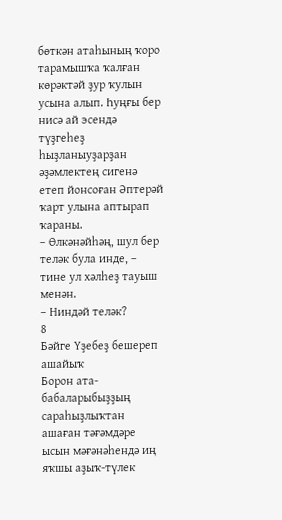бөткән атаһының ҡоро тарамышҡа ҡалған көрәктәй ҙур ҡулын усына алып. Һуңғы бер нисә ай эсендә түҙгеһеҙ һыҙланыуҙарҙан әҙәмлектең сигенә етеп йонсоған Әптерәй ҡарт улына аптырап ҡараны.
– Өлкәнәйһәң, шул бер теләк була инде, – тине ул хәлһеҙ тауыш менән.
– Ниндәй теләк?
8
Бәйге Үҙебеҙ бешереп ашайыҡ
Борон ата-бабаларыбыҙҙың сараһыҙлыҡтан ашаған тәғәмдәре ысын мәғәнәһендә иң яҡшы аҙыҡ-түлек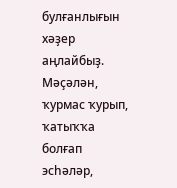булғанлығын хәҙер аңлайбыҙ. Мәҫәлән, ҡурмас ҡурып, ҡатыҡҡа болғап эсһәләр,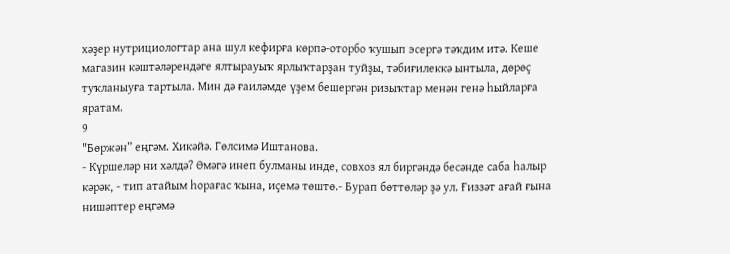хәҙер нутрициологтар ана шул кефирға көрпә-оторбо ҡушып эсергә тәҡдим итә. Кеше магазин кәштәләрендәге ялтырауыҡ ярлыҡтарҙан туйҙы, тәбиғилеккә ынтыла, дөрөҫ туҡланыуға тартыла. Мин дә ғаиләмде үҙем бешергән ризыҡтар менән генә һыйларға яратам.
9
"Бөржән” еңгәм. Хикәйә. Гөлсимә Иштанова.
- Күршеләр ни хәлдә? Өмәгә инеп булманы инде, совхоз ял биргәндә бесәнде саба һалыр кәрәк, - тип атайым һорағас ҡына, иҫемә төштө.- Бурап бөттөләр ҙә ул. Ғиззәт ағай ғына нишәптер еңгәмә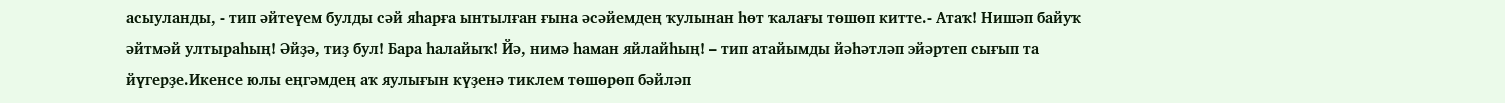асыуланды, - тип әйтеүем булды сәй яһарға ынтылған ғына әсәйемдең ҡулынан һөт ҡалағы төшөп китте.- Атаҡ! Нишәп байуҡ әйтмәй ултыраһың! Әйҙә, тиҙ бул! Бара һалайыҡ! Йә, нимә һаман яйлайһың! – тип атайымды йәһәтләп эйәртеп сығып та йүгерҙе.Икенсе юлы еңгәмдең аҡ яулығын күҙенә тиклем төшөрөп бәйләп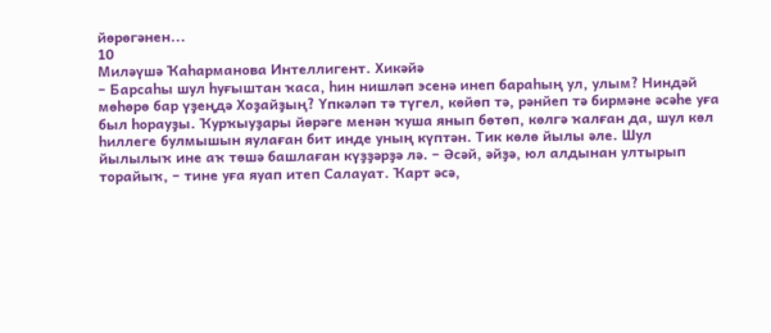йөрөгәнен...
10
Миләүшә Ҡаһарманова Интеллигент. Хикәйә
– Барсаһы шул һуғыштан ҡаса, һин нишләп эсенә инеп бараһың ул, улым? Ниндәй мөһөрө бар үҙеңдә Хоҙайҙың? Үпкәләп тә түгел, көйөп тә, рәнйеп тә бирмәне әсәһе уға был һорауҙы. Ҡурҡыуҙары йөрәге менән ҡуша янып бөтөп, көлгә ҡалған да, шул көл һиллеге булмышын яулаған бит инде уның күптән. Тик көлө йылы әле. Шул йылылыҡ ине аҡ төшә башлаған күҙҙәрҙә лә. – Әсәй, әйҙә, юл алдынан ултырып торайыҡ, – тине уға яуап итеп Салауат. Ҡарт әсә,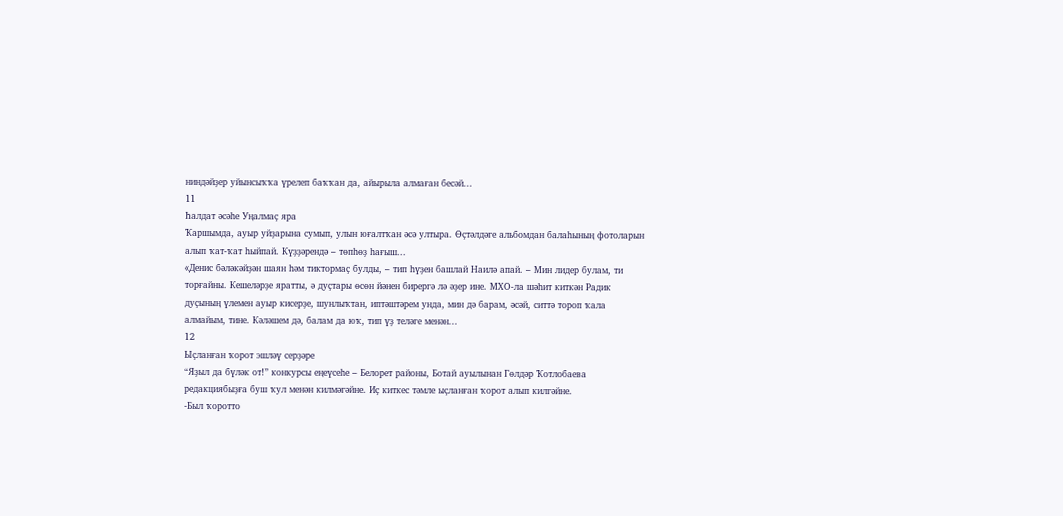ниндәйҙер уйынсыҡҡа үрелеп баҡҡан да, айырыла алмаған бесәй...
11
Һалдат әсәһе Уңалмаҫ яра
Ҡаршымда, ауыр уйҙарына сумып, улын юғалтҡан әсә ултыра. Өҫтәлдәге альбомдан балаһының фотоларын алып ҡат-ҡат һыйпай. Күҙҙәрендә – төпһөҙ һағыш...
«Денис бәләкәйҙән шаян һәм тиктормаҫ булды, – тип һүҙен башлай Наилә апай. – Мин лидер булам, ти торғайны. Кешеләрҙе яратты, ә дуҫтары өсөн йәнен бирергә лә әҙер ине. МХО-ла шәһит киткән Радик дуҫының үлемен ауыр кисерҙе, шунлыҡтан, иптәштәрем унда, мин дә барам, әсәй, ситтә тороп ҡала алмайым, тине. Кәләшем дә, балам да юҡ, тип үҙ теләге менән...
12
Ыҫланған ҡорот эшләү серҙәре
“Яҙыл да бүләк от!” конкурсы еңеүсеһе – Белорет районы, Ботай ауылынан Гөлдәр Ҡотлобаева редакциябыҙға буш ҡул менән килмәгәйне. Иҫ киткес тәмле ыҫланған ҡорот алып килгәйне.
-Был ҡоротто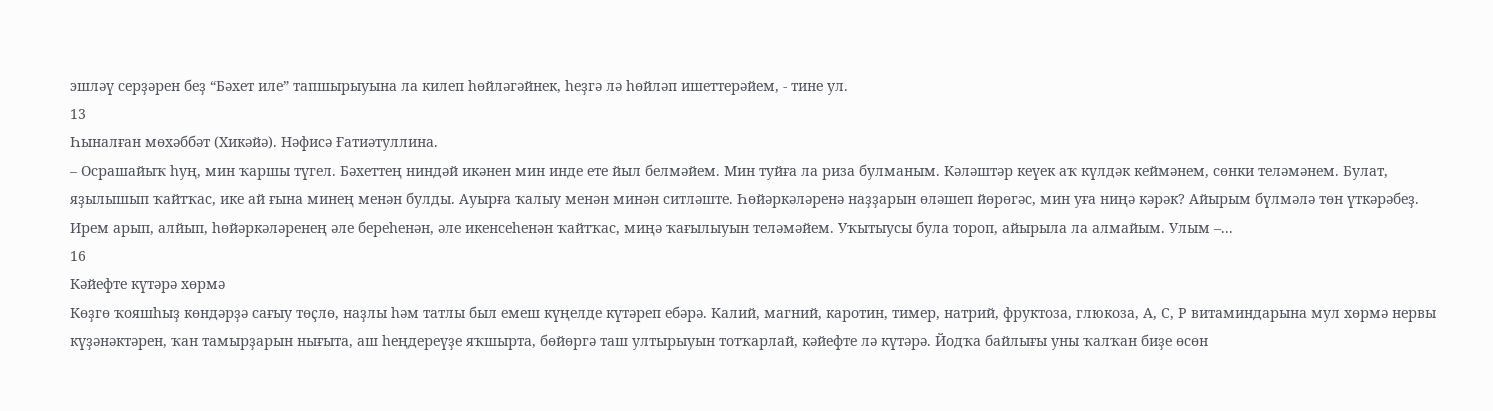эшләү серҙәрен беҙ “Бәхет иле” тапшырыуына ла килеп һөйләгәйнек, һеҙгә лә һөйләп ишеттерәйем, - тине ул.
13
Һыналған мөхәббәт (Хикәйә). Нәфисә Ғатиәтуллина.
– Осрашайыҡ һуң, мин ҡаршы түгел. Бәхеттең ниндәй икәнен мин инде ете йыл белмәйем. Мин туйға ла риза булманым. Кәләштәр кеүек аҡ күлдәк кеймәнем, сөнки теләмәнем. Булат, яҙылышып ҡайтҡас, ике ай ғына минең менән булды. Ауырға ҡалыу менән минән ситләште. Һөйәркәләренә наҙҙарын өләшеп йөрөгәс, мин уға ниңә кәрәк? Айырым бүлмәлә төн үткәрәбеҙ. Ирем арып, алйып, һөйәркәләренең әле береһенән, әле икенсеһенән ҡайтҡас, миңә ҡағылыуын теләмәйем. Уҡытыусы була тороп, айырыла ла алмайым. Улым –...
16
Кәйефте күтәрә хөрмә
Көҙгө ҡояшһыҙ көндәрҙә сағыу төҫлө, наҙлы һәм татлы был емеш күңелде күтәреп ебәрә. Калий, магний, каротин, тимер, натрий, фруктоза, глюкоза, А, С, Р витаминдарына мул хөрмә нервы күҙәнәктәрен, ҡан тамырҙарын нығыта, аш һеңдереүҙе яҡшырта, бөйөргә таш ултырыуын тотҡарлай, кәйефте лә күтәрә. Йодҡа байлығы уны ҡалҡан биҙе өсөн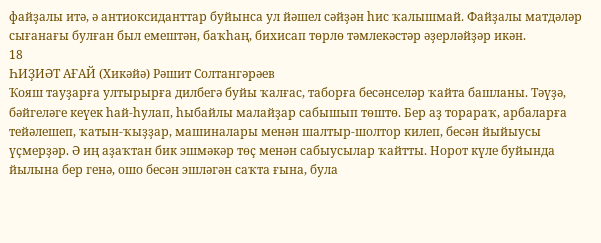файҙалы итә, ә антиоксиданттар буйынса ул йәшел сәйҙән һис ҡалышмай. Файҙалы матдәләр сығанағы булған был емештән, баҡһаң, бихисап төрлө тәмлекәстәр әҙерләйҙәр икән.
18
ҺИҘИӘТ АҒАЙ (Хикәйә) Рәшит Солтангәрәев
Ҡояш тауҙарға ултырырға дилбегә буйы ҡалғас, таборға бесәнселәр ҡайта башланы. Тәүҙә, бәйгеләге кеүек һай-һулап, һыбайлы малайҙар сабышып төштө. Бер аҙ торараҡ, арбаларға тейәлешеп, ҡатын-ҡыҙҙар, машиналары менән шалтыр-шолтор килеп, бесән йыйыусы үҫмерҙәр. Ә иң аҙаҡтан бик эшмәкәр төҫ менән сабыусылар ҡайтты. Норот күле буйында йылына бер генә, ошо бесән эшләгән саҡта ғына, була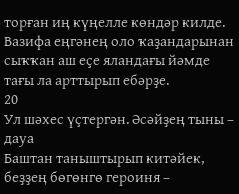торған иң күңелле көндәр килде. Вазифа еңгәнең оло ҡаҙандарынан сыҡҡан аш еҫе яландағы йәмде тағы ла арттырып ебәрҙе.
20
Ул шәхес үҫтергән. Әсәйҙең тыны – дауа
Баштан таныштырып китәйек, беҙҙең бөгөнгө героиня –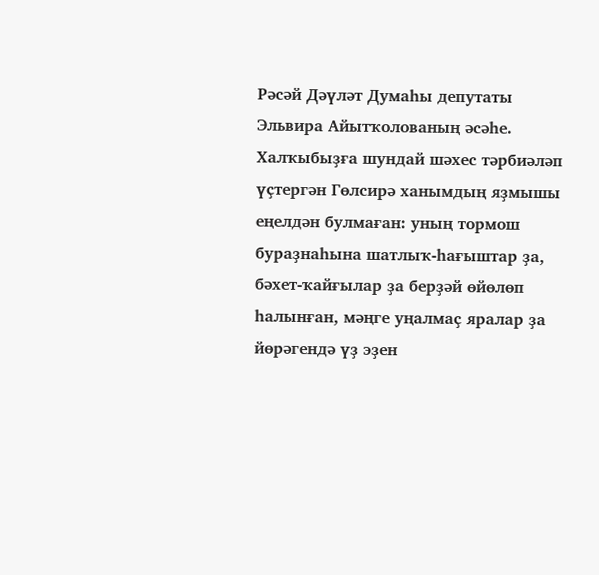Рәсәй Дәүләт Думаһы депутаты Эльвира Айытҡолованың әсәһе. Халҡыбыҙға шундай шәхес тәрбиәләп үҫтергән Гөлсирә ханымдың яҙмышы еңелдән булмаған: уның тормош бураҙнаһына шатлыҡ-һағыштар ҙа, бәхет-ҡайғылар ҙа берҙәй өйөлөп һалынған, мәңге уңалмаҫ яралар ҙа йөрәгендә үҙ эҙен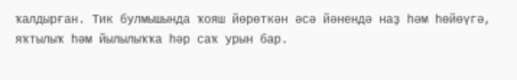ҡалдырған. Тик булмышында ҡояш йөрөткән әсә йәнендә наҙ һәм һөйөүгә, яҡтылыҡ һәм йылылыҡҡа һәр саҡ урын бар.